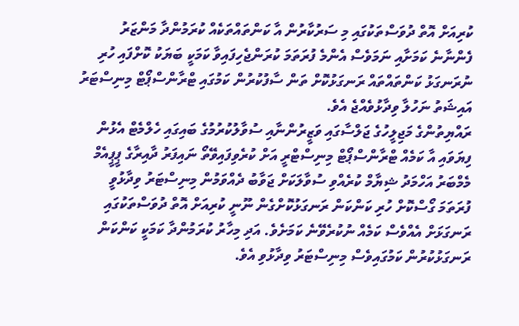ކުރިއަށް އޮތް ދުވަސްތަކުގައި މި ސަރުކާރުން އާ ކަންތައްތަކެއް ކުރަމުންދާ މަންޒަރު ފެންނާނެ ކަމަށާއި ނަމަވެސް އެންމެ ފުރަތަމަ ކުރަންޖެހިފައިވާ ކަމަކީ ބަޔަކު ކޮށްފައި ހުރި ނުރަނގަޅު ކަންތައްތައް ރަނގަޅުކޮށް ތަން ސާފުކުރުން ކަމުގައި ޓްރާންސްޕޯޓް މިނިސްޓަރު އައިޝަތު ނަހުލާ ވިދާޅުވެއްޖެ އެވެ.
ރައްޔިތުންގެ މަޖިލީހުގެ ޖަލްސާގައި ވަޒީރުންނާއި ސުވާލުކުރުމުގެ ބައިގައި ހެލްމެޓް އެޅުން ފިޔަވައި އާ ކަމެއް ޓްރާންސްޕޯޓް މިނިސްޓްރީ އަށް ކުރެވިފައިވޭތޯ ނައިފަރު ދާއިރާގެ ޕީޕީއެމް މެމްބަރު އަހްމަދު ޝިޔާމް ކުރެއްވި ސުވާލަކަށް ޖަވާބު ދެއްވަމުން މިނިސްޓަރު ވިދާޅުވީ ފުރަތަމަ ގޯސްކޮށް ހުރި ކަންކަން ރަނގަޅުކޮށްގެން ނޫނީ ކުރިއަށް އޮތް ދުވަސްތަކުގައި ރަނގަޅަށް އެއްވެސް ކަމެއް ނުކުރެވޭނެ ކަމަށެވެ. އަދި މިހާރު ކުރަމުންދާ ކަމަކީ ކަންކަން ރަނގަޅުކުރުން ކަމުގައިވެސް މިނިސްޓަރު ވިދާޅުވި އެވެ.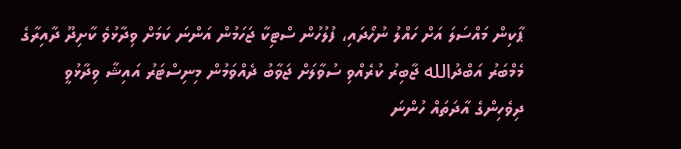ޕާކިން މައްސަލަ އަށް ހައްލު ނުހޯދައި، ފުލުހުން ސްޓިކާ ޖަހަމުން އަންނަ ކަމަށް ވިދާޅުވެ ކާށިދޫ ދާއިރާގެ މެމްބަރު އަބްދުالله ޖާބިރު ކުރެއްވި ސުވާލަށް ޖަވާބު ދެއްވަމުން މިނިސްޓަރު އައިޝާ ވިދާޅުވީ ދިވެހިންގެ އާދަތައް ހުންނަ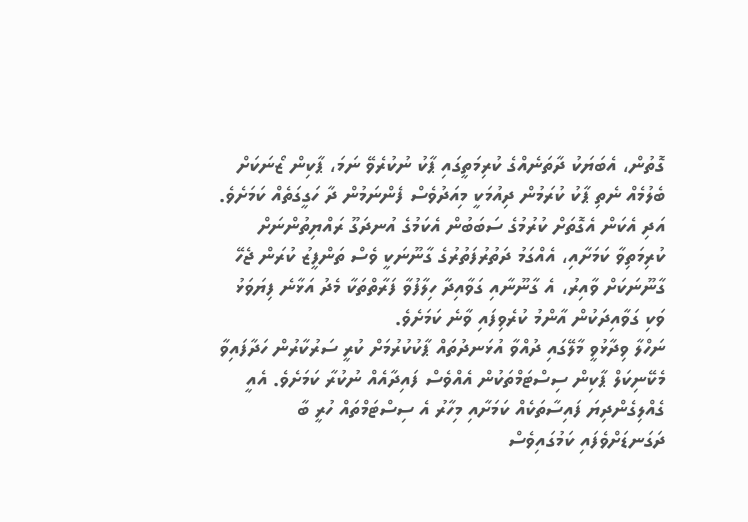ގޮތުން، އެބަޔަކު ދާތަނެއްގެ ކުރިމަތީގައި ޕާކު ނުކުރެވޭ ނަމަ، ޕާކިން ޒޯނަކަށް ބެލުމެއް ނެތި ޕާކު ކުރަމުން ދިއުމަކީ މިއަދުވެސް ފެންނަމުން ދާ ހަގީގަތެއް ކަމަށެވެ.
އަދި އެކަން އެގޮތަށް ކުރުމުގެ ސަބަބުން އެކަމުގެ އުނދަގޫ ރައްޔިތުންނަށް ކުރިމަތިވާ ކަމަށާއި، އެއްގަމު ދަތުރުފަތުރުގެ ގާނޫނަކީ ވެސް ތަންފީޒު ކުރަން ޖެހޭ ގާނޫނަކަށް ވާއިރު، އެ ގާނޫނާއި ގަވާއިދާ ހިލާފުވާ ފަރާތްތަކާ މެދު އަޅާނެ ފިޔަވަޅު ވަކި ގަވާއިދަކުން އާންމު ކުރެވިފައި ވާނެ ކަމަށެވެ.
ނަހްލާ ވިދާޅުވީ މާލޭގައި ދުއްވާ އުޅަނދުތައް ޕާކުކުރުމަށް ކުރީ ސަރުކާރުން ހަދާފައިވާ މެކޭނިކަލް ޕާކިން ސިސްޓަމްތަކުން އެއްވެސް ފައިދާއެއް ނުކުރާ ކަމަށެވެ. އެއީ ގެއްލިގެންދިޔަ ފައިސާތަކެއް ކަމަށާއި މިހާރު އެ ސިސްޓަމްތައް ހުރީ ބާ ދަގަނޑަށްވެފައި ކަމުގައިވެސް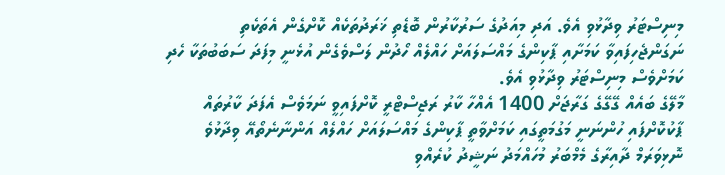މިނިސްޓަރު ވިދާޅުވި އެވެ. އަދި މިއަދުގެ ސަރުކާރުން ބޮޑެތި ޚަރަދުތަކެއް ކޮށްގެން އެތަކެތި ނަގަންޖެހިފައިވާ ކަމަށާއި ޕާކިންގެ މައްސަލައަށް ހައްލެއް ހޯދުން ލަސްވެގެން އުޅެނީ މިފަދަ ސަބަބުތަކާ ހެދި ކަމަށްވެސް މިނިސްޓަރު ވިދާޅުވި އެވެ.
މާލޭގެ ބައެއް ގޭގޭގެ ގަރާޖަށް 1400 އެއްހާ ކާރު ރަޖިސްޓްރީ ކޮށްފައިވީ ނަމަވެސް އެފަދަ ކާރުތައް ޕާކުކޮށްފައި ހުންނަނީ މަގުމަތީގައި ކަމަށްވާތީ ޕާކިންގެ މައްސަލައަށް ހައްލެއް އަންނާނެތޯއޭ ވިދާޅުވެ ނޮޅިވަރަމް ދާއިރާގެ މެމްބަރު މުހައްމަދު ނަޝީދު ކުރެއްވި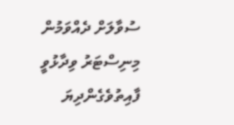ސުވާލަށް ދެއްވަމުން މިނިސްޓަރު ވިދާޅުވީ ފާއިތުވެގެންދިޔަ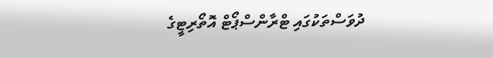ދުވަސްތަކުގައި ޓްރާންސްޕޯޓް އޮތޯރިޓީގެ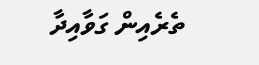ތެރެއިން ގަވާއިދާ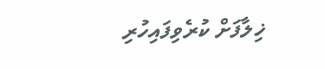ޚިލާފަށް ކުރެވިފައިހުރި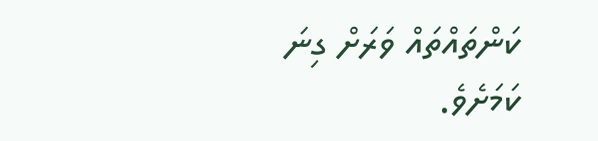ކަންތައްތައް ވަރަށް ގިނަ ކަމަށެވެ.